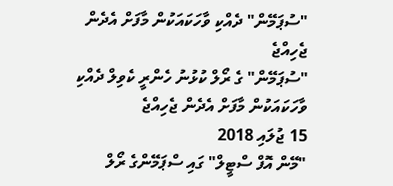"ސުޕަމޭން" ދެއްކި ވާހަކައަކުން މާފަށް އެދެން ޖެހިއްޖެ
"ސުޕަމޭން" ގެ ރޯލް ކުޅުނު ހެންރީ ކެވިލް ދެއްކި ވާހަކައަކުން މާފަށް އެދެން ޖެހިއްޖެ
15 ޖުލައި 2018
"މޭން އޮފް ސްޓީލް" ގައި ސްޕަމޭންގެ ރޯލް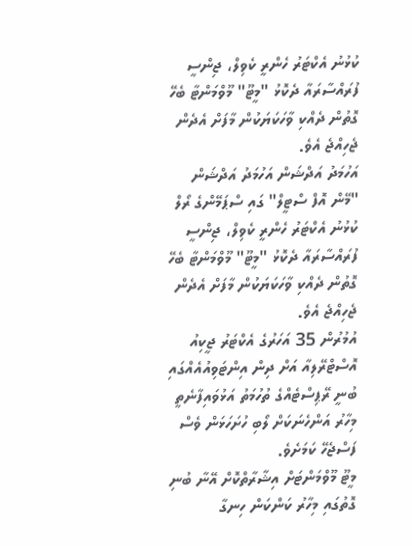ކުޅުނު އެކްޓަރު ހެންރީ ކެވިލް، ޖިންސީ ފުރައްސާރައާ ދެކޮޅު "މީޓޫ" މޫވްމަންޓާ ބެހޭ ގޮތުން ދެއްކި ވާހަކަޔަކުން މާފަށް އެދެން ޖެހިއްޖެ އެވެ.
އަހުމަދު އަދްޝަން އަހުމަދު އަދްޝަން
"މޭން އޮފް ސްޓީލް" ގައި ސްޕަމޭންގެ ރޯލް ކުޅުނު އެކްޓަރު ހެންރީ ކެވިލް، ޖިންސީ ފުރައްސާރައާ ދެކޮޅު "މީޓޫ" މޫވްމަންޓާ ބެހޭ ގޮތުން ދެއްކި ވާހަކަޔަކުން މާފަށް އެދެން ޖެހިއްޖެ އެވެ.
އުމުރުން 35 އަހަރުގެ އެކްޓަރު ޖީކިއު އޮސްޓްރޭލިއާ އަށް ދިން އިންޓަވިއުއެއްގައި ބުނީ ރޭޕިސްޓެއްގެ ތުހުމަތު އަޅުވައިފާނެތީ މިހާރު އަންހެނަކަށް ލޯބި ހުށަހަޅަން ވެސް ފަސްޖެހޭ ކަމަށެވެ.
މީޓޫ މޫވްމަންޓަށް އިޝާރާތްކޮށް އޭނާ ބުނި ގޮތުގައި މިހާރު ކަންކަން ހިނގާ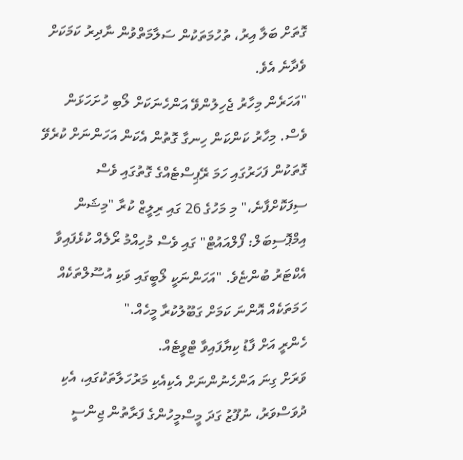ގޮތަށް ބަލާ އިރު، ތުހުމަތަކުން ސަލާމަތްވުން ނާދިރު ކަމަކަށް ވެދާނެ އެވެ.
"އަހަރެން މިހާރު ޖެހިލުންވޭ އަންހެނަކަށް ލޯބި ހުށަހަޅަން ވެސް. މިހާރު ކަންކަން ހިނގާ ގޮތުން އެކަން އަހަންނަށް ކުރެވޭ ގޮތަކުން ފަހަރުގައި ހަމަ ރޭޕިސްޓެއްގެ ގޮތުގައި ވެސް ސިފަކޮށްފާނެ،" މި މަހުގެ 26 ގައި ރިލީޒް ކުރާ "މިޝަން އިމްޕޮސިބަލް: ފޯލްއައުޓް" ގައި ވެސް މުހިއްމު ރޯލެއް ކުޅެފައިވާ އެކްޓަރު ބުންޏެވެ. "އަހަންނަކީ ލޯބީގައި ވަކި އުސޫލްތަކެއް ހަމަތަކެއް އޮންނަ ކަމަށް ގަބޫލުކުރާ މީހެއް."
ހެންރީ އަށް ފާޑު ކިޔާފައިވާ ޓްވީޓެއް.
ވަރަށް ގިނަ އަންހެނުންނަށް އެކިއެކި މަރުހަލާތަކުގައި، އެކި ދުވަސްވަރު، ނުފޫޒު ގަދަ މީސްމީހުންގެ ފަރާތުން ޖިންސީ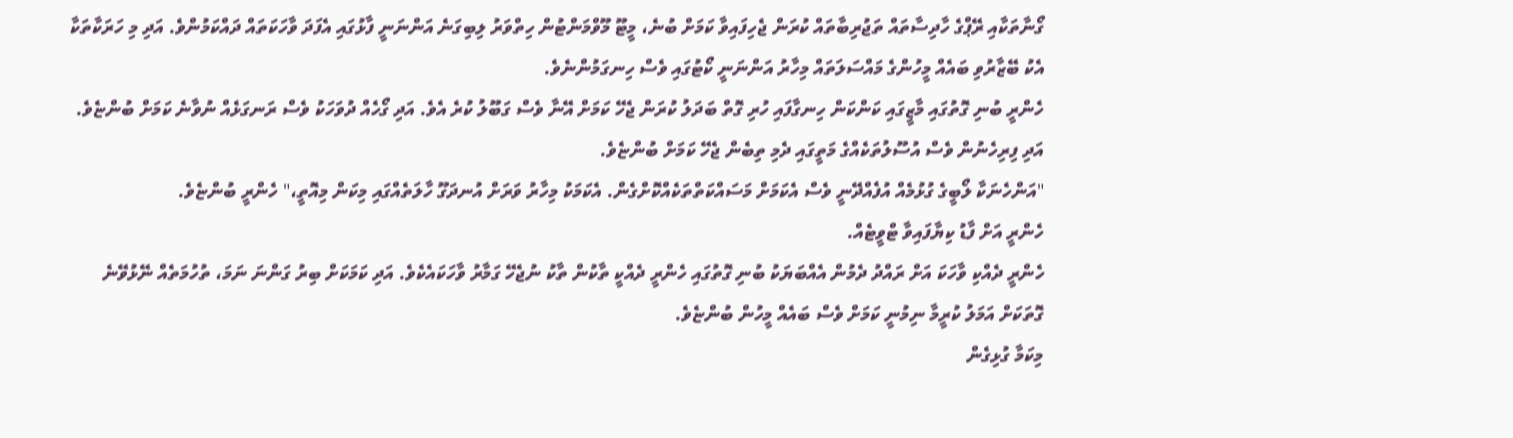ގޯނާތަކާއި ރޭޕްގެ ހާދިސާތައް ތަޖުރިބާތައް ކުރަން ޖެހިފައިވާ ކަމަށް ބުނެ، މީޓޫ މޫވްމަންޓުން ހިތްވަރު ލިބިގަނެ އަންނަނީ ފާޅުގައި އެފަދަ ވާހަކަތައް ދައްކަމުންވެ. އަދި މި ހަރަކާތަކާ އެކު ބޭޒާރުވި ބައެއް މީހުންގެ މައްސަލަތައް މިހާރު އަންނަނީ ކޯޓުގައި ވެސް ހިނގަމުންނެވެ.
ހެންރީ ބުނި ގޮތުގައި މާޒީގައި ކަންކަން ހިނގާފައި ހުރި ގޮތް ބަދަލު ކުރަން ޖެހޭ ކަމަށް އޭނާ ވެސް ގަބޫލު ކުރެ އެވެ. އަދި ގޯހެއް ދުވަހަކު ވެސް ރަނގަޅެއް ނުވާނެ ކަމަށް ބުންޏެވެ. އަދި ފިރިހެނުން ވެސް އުސޫލުތަކެއްގެ މަތީގައި ދެމި ތިބެން ޖެހޭ ކަމަށް ބުންޏެވެ.
"އަންހެނަކާ ލޯބީގެ ގުޅުމެއް އުފެއްދޭނީ ވެސް އެކަމަށް މަސައްކަތްތަކެއްކޮށްގެން. އެކަމަކު މިހާރު ވަރަށް އުނދަގޫ ހާލަތެއްގައި މިކަން މިއޮތީ،" ހެންރީ ބުންޏެވެ.
ހެންރީ އަށް ފާޑު ކިޔާފައިވާ ޓްވީޓެއް.
ހެންރީ ދެއްކި ވާހަކަ އަށް ރައްދު ދެމުން އެއްބަޔަކު ބުނި ގޮތުގައި ހެންރީ ދެއްކީ ތާކުން ތާކު ނުޖެހޭ ގަމާރު ވާހަކައެކެވެ. އަދި ކަމަކަށް ބިރު ގަންނަ ނަމަ، ތުހުމަތެއް ނޭޅުވޭނެ ގޮތަކަށް އަމަލު ކުރީމާ ނިމުނީ ކަމަށް ވެސް ބައެއް މީހުން ބުންޏެވެ.
މިކަމާ ގުޅިގެން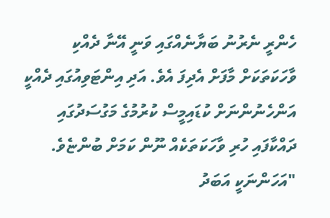ހެންރީ ނެރުނު ބަޔާނެއްގައި ވަނީ އޭނާ ދެއްކި ވާހަކަތަކަށް މާފަށް އެދިފަ އެވެ. އަދި އިންޓަވިއުގައި ދެއްކީ އަންހެނުންނަށް ކުޑައިމީސް ކުރުމުގެ މަގުސަދުގައި ދައްކާފައި ހުރި ވާހަކަތަކެއް ނޫން ކަމަށް ބުންޏެވެ.
"އަހަންނަކީ އަބަދު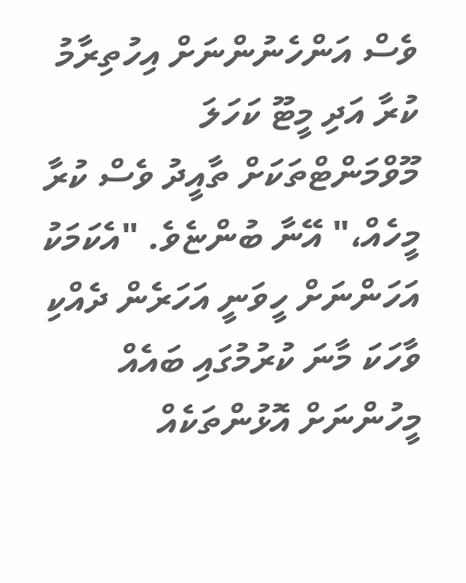ވެސް އަންހެނުންނަށް އިހުތިރާމު ކުރާ އަދި މީޓޫ ކަހަލަ މޫވްމަންޓްތަކަށް ތާއީދު ވެސް ކުރާ މީހެއް،" އޭނާ ބުންޏެވެ. "އެކަމަކު އަހަންނަށް ހީވަނީ އަހަރެން ދެއްކި ވާހަކަ މާނަ ކުރުމުގައި ބައެއް މީހުންނަށް އޮޅުންތަކެއް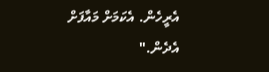އެރީހެން. އެކަމަށް މައާފަށް އެދެން."